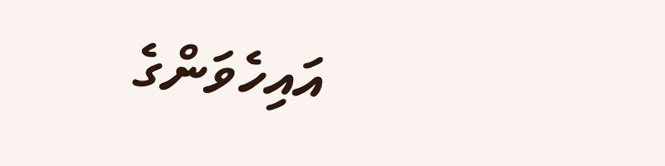އައިހެވަންގެ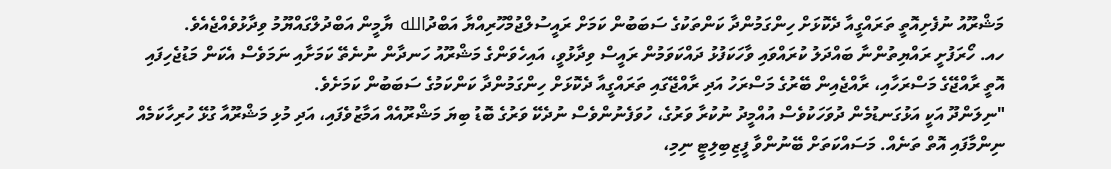މަޝްރޫއު ނުފެށިއޮތީ ތަރައްގީއާ ދެކޮޅަށް ހިންގަމުންދާ ކަންތަކުގެ ސަބަބުން ކަމަށް ރައީސުލްޖުމްހޫރިއްޔާ އަބްދުالله ޔާމީން އަބްދުލްގައްޔޫމު ވިދާޅުވެއްޖެއެވެ.
ހއ. ހޯރަފުށީ ރައްޔިތުންނާ ބައްދަލު ކުރައްވައި ވާހަކަފުޅު ދައްކަވަމުން ރައީސް ވިދާޅުވީ، އައިހެވަންގެ މަޝްރޫއު ހަނދާން ނުނެތޭ ކަމަށާއި ނަމަވެސް އެކަން މަޑުޖެހިފައި އޮތީ ރާއްޖޭގެ މަސްރަހާއި، ރާއްޖެއިން ބޭރުގެ މަސްރަހު އަދި ރާއްޖޭގައި ތަރައްގީއާ ދެކޮޅަށް ހިންގަމުންދާ ކަންކަމުގެ ސަބަބުން ކަމަށެވެ.
"ނިލަންދޫ އަކީ އަޅުގަނޑުމެން ދުވަހަކުވެސް އުއްމީދު ނުކުރާ ވަރުގެ، ހުވަފެނުންވެސް ނުދެކޭ ވަރުގެ ބޮޑު ބިޔަ މަޝްރޫއެއް އަމާޒުވެފައި، އަދި މުޅި މަޝްރޫއާ ގުޅޭ ހުރިހާކަމެއް ނިންމާފައި އޮތް ތަނެއް. މަސައްކަތަށް ބޭނުންވާ ފީޒިބިލިޓީ ނިމި،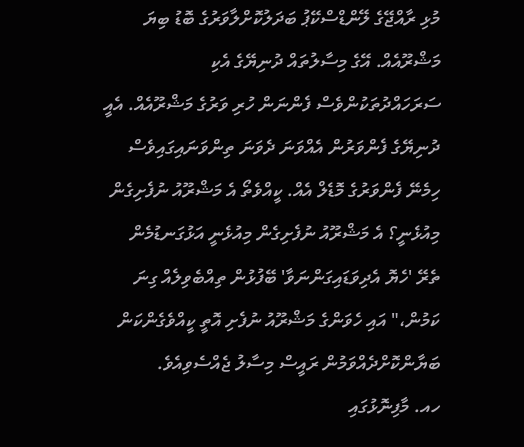މުޅި ރާއްޖޭގެ ލޭންޑްސްކޭޕު ބަދަލުކޮށްލާވަރުގެ ބޮޑު ބިޔަ މަޝްރޫއެއް. އޭގެ މިސާލުތައް ދުނިޔޭގެ އެކި ސަރަހައްދުތަކުންވެސް ފެންނަން ހުރި ވަރުގެ މަޝްރޫއެއް. އެއީ ދުނިޔޭގެ ފެންވަރުން އެއްވަނަ ދެވަނަ ތިންވަނައިގައިވެސް ހިމެނޭ ފެންވަރުގެ މޮޑެލް އެއް. ކީއްވެތޯ އެ މަޝްރޫއު ނުފެށިގެން މިއުޅެނީ؟ އެ މަޝްރޫއު ނުފެށިގެން މިއުޅެނީ އަޅުގަނޑުމެން ތެރޭ 'ހެޔޮ އެދިވަޑައިގަންނަވާ' ބޭފުޅުން ތިއްބެވިލެއް ގިނަ ކަމުން،" އައި ހެވަންގެ މަޝްރޫއު ނުފެށި އޮތީ ކީއްވެގެންކަން ބަޔާންކޮށްދެއްވަމުން ރައީސް މިސާލު ޖެއްސެވިއެވެ.
ހއ. މާފިނޮޅުގައި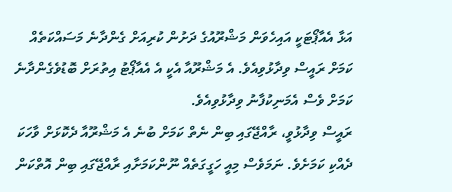އަޅާ އެއާޕޯޓަކީ އައިހެވަން މަޝްރޫއުގެ ދަށުން ކުރިއަށް ގެންދާނެ މަސައްކަތެއް ކަމަށް ރައީސް ވިދާޅުވިއެވެ. އެ މަޝްރޫއާ އެކީ އެ އެއާޕޯޓު އިތުރަށް ބޮޑުވެގެންދާނެ ކަމަށް ވެސް އެމަނިކުފާނު ވިދާޅުވިއެވެ.
ރައީސް ވިދާޅުވީ، ރާއްޖޭގައި ބިން ނެތް ކަމަށް ބުނެ އެ މަޝްރޫއާ ދެކޮޅަށް ވާހަކަ ދެއްކި ކަމަށެވެ. ނަމަވެސް މިއީ ހަގީގަތެއް ނޫންކަމަށާއި ރާއްޖޭގައި ބިން އޮތްކަން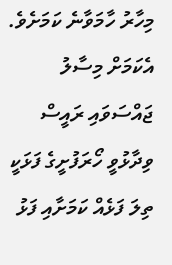މިހާރު ހާމަވާނެ ކަމަށެވެ. އެކަމަށް މިސާލު ޖައްސަވައި ރައީސް ވިދާޅުވީ ހޯރަފުށީގެ ފަޅަކީ ތިލަ ފަޅެއް ކަމަށާއި ފަޅު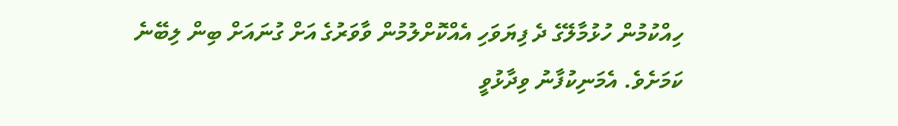ހިއްކުމުން ހުޅުމާލޭގެ ދެ ފިޔަވަހި އެއްކޮށްލުމުން ވާވަރުގެ އަށް ގުނައަށް ބިން ލިބޭނެ ކަމަށެވެ. އެމަނިކުފާނު ވިދާޅުވީ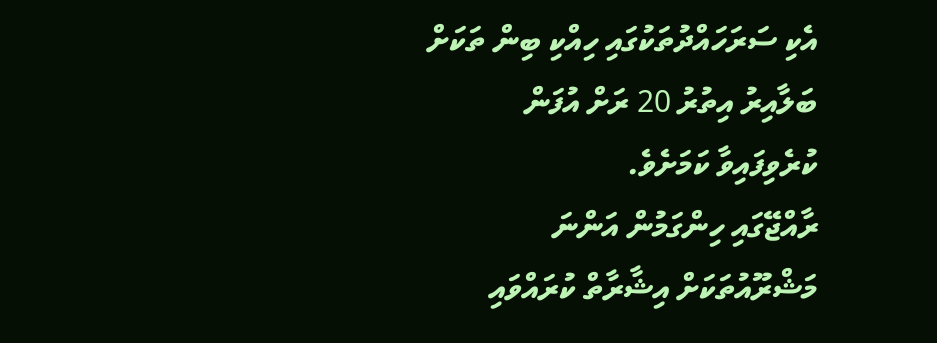އެކި ސަރަހައްދުތަކުގައި ހިއްކި ބިން ތަކަށް ބަލާއިރު އިތުރު 20 ރަށް އުފަން ކުރެވިފައިވާ ކަމަށެވެ.
ރާއްޖޭގައި ހިންގަމުން އަންނަ މަޝްރޫއުތަކަށް އިޝާރާތް ކުރައްވައި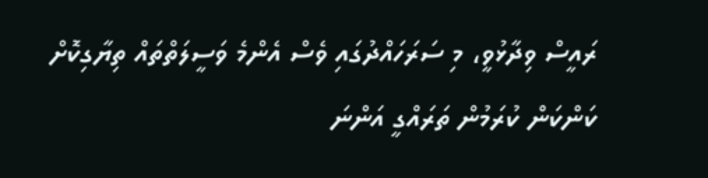ރައީސް ވިދާޅުވީ، މި ސަރަހައްދުގައި ވެސް އެންމެ ވަސީލަތްތައް ތިޔާގިކޮށް ކަންކަން ކުރަމުން ތަރައްގީ އަންނަ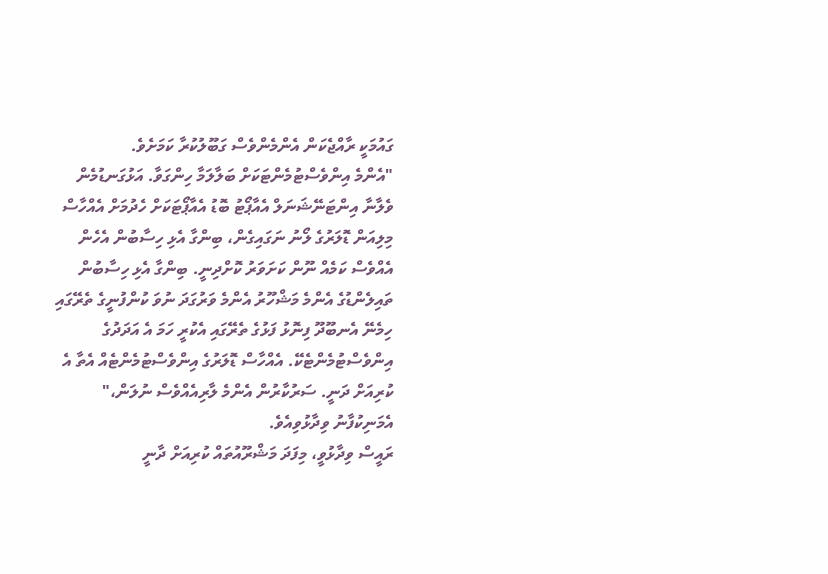ގައުމަކީ ރާއްޖެކަން އެންމެންވެސް ގަބޫލުކުރާ ކަމަށެވެ.
"އެންމެ އިންވެސްޓުމެންޓަކަށް ބަލާލަމާ ހިންގަވާ. އަޅުގަނޑުމެން ވެލާނާ އިންޓަނޭޝަނަލް އެއާޕޯޓު ބޮޑު އެއާޕޯޓަކަށް ހެދުމަށް އެއްހާސް މިލިއަން ޑޮލަރުގެ ލޯނު ނަގައިގެން، ބިންގާ އެޅި ހިސާބުން އެހެން އެއްވެސް ކަމެއް ނޫން ކަށަވަރު ކޮށްދިނީ. ބިންގާ އެޅި ހިސާބުން ތައިލެންޑުގެ އެންމެ މަޝްހޫރު އެންމެ ވަރުގަދަ ނުވަ ކުންފުނީގެ ތެރޭގައި ހިމެނޭ އެނބޫދޫ ފިނޮޅު ފަޅުގެ ތެރޭގައި އެކުރީ ހަމަ އެ އަދަދުގެ އިންވެސްޓުމެންޓެކޭ. އެއްހާސް ޑޮލަރުގެ އިންވެސްޓުމެންޓެއް އެތާ އެ ކުރިއަށް ދަނީ. ސަރުކާރުން އެންމެ ލާރިއެއްވެސް ނުލަން،" އެމަނިކުފާނު ވިދާޅުވިއެވެ.
ރައީސް ވިދާޅުވީ، މިފަދަ މަޝްރޫއުތައް ކުރިއަށް ދާނީ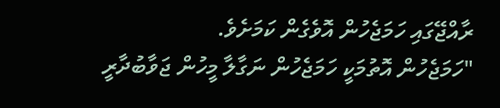ރާއްޖޭގައި ހަމަޖެހުން އޮވެގެން ކަމަށެވެ.
"ހަމަޖެހުން އޮތުމަކީ ހަމަޖެހުން ނަގާލާ މީހުން ޖަވާބުދާރީ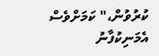ކުރުވުން،" ކަމަށްވެސް އެމަނިކުފާނު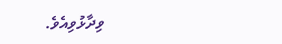ވިދާޅުވިއެވެ.